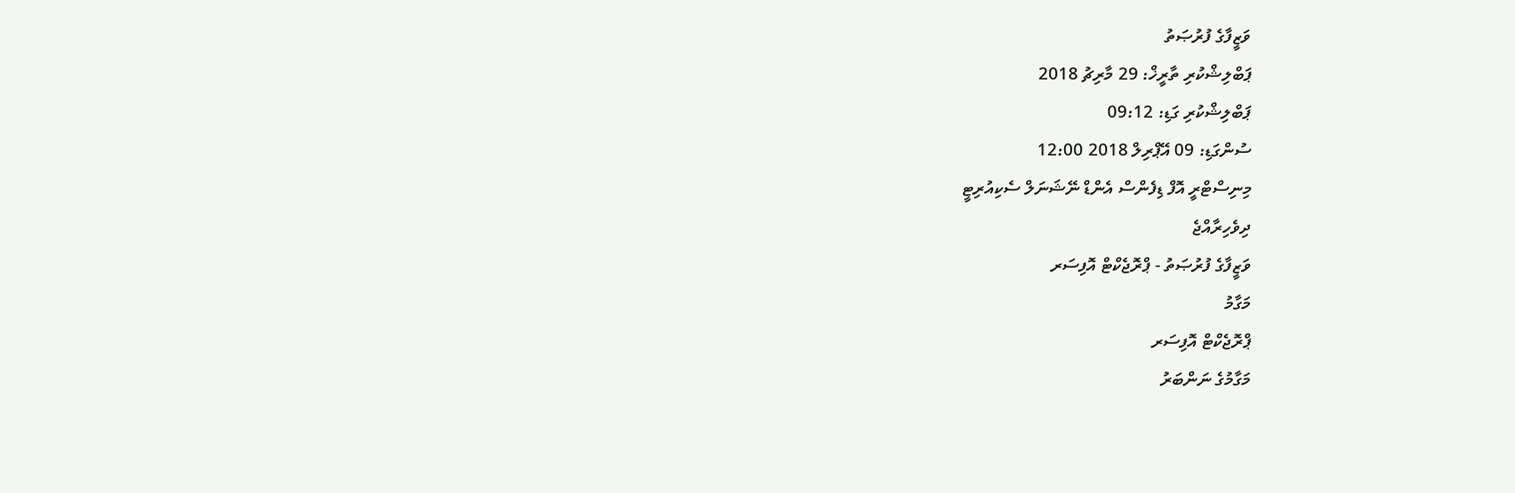ވަޒީފާގެ ފުރުޞަތު
ޕަބްލިޝްކުރި ތާރީޚް: 29 މާރިޗު 2018
ޕަބްލިޝްކުރި ގަޑި: 09:12
ސުންގަޑި: 09 އޭޕްރިލް 2018 12:00
މިނިސްޓްރީ އޮފް ޑިފެންސް އެންޑް ނޭޝަނަލް ސެކިއުރިޓީ
ދިވެހިރާއްޖެ
ވަޒީފާގެ ފުރުޞަތު - ޕްރޮޖެކްޓް އޮފިސަރ
މަގާމު
ޕްރޮޖެކްޓް އޮފިސަރ
މަގާމުގެ ނަންބަރު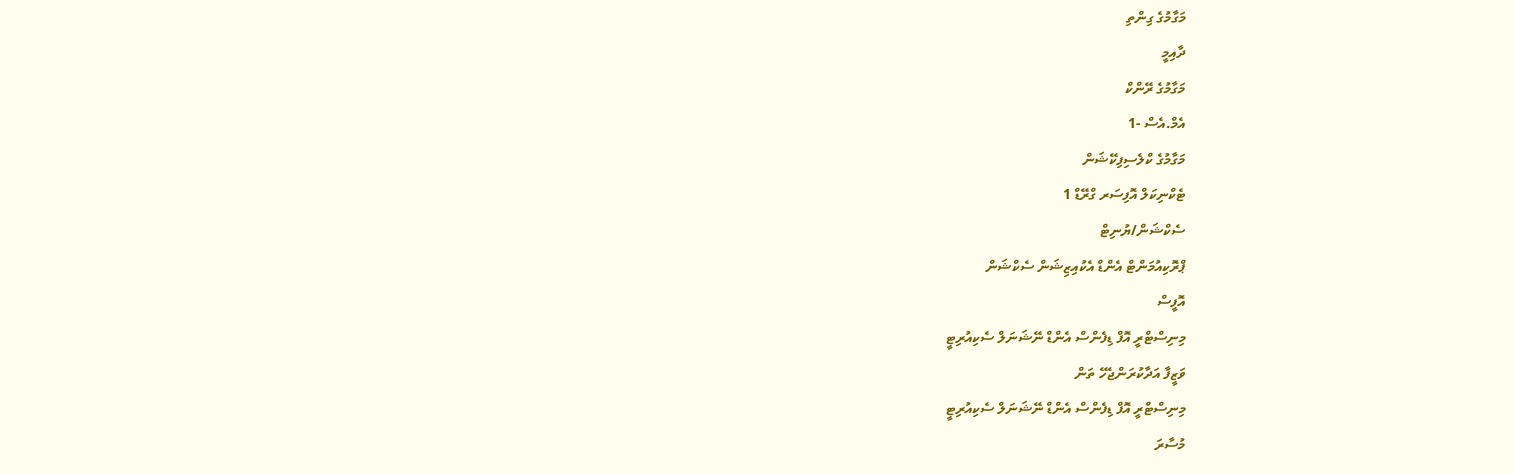މަގާމުގެ ގިންތި
ދާއިމީ
މަގާމުގެ ރޭންކް
އެމް.އެސް -1
މަގާމުގެ ކްލެސިފިކޭޝަން
ޓެކްނިކަލް އޮފިސަރ ގްރޭޑް 1
ސެކްޝަން/ޔުނިޓް
ޕްރޮކިއުމަންޓް އެންޑް އެކުއިޒިޝަން ސެކްޝަން
އޮފީސް
މިނިސްޓްރީ އޮފް ޑިފެންސް އެންޑް ނޭޝަނަލް ސެކިއުރިޓީ
ވަޒީފާ އަދާކުރަންޖެހޭ ތަން
މިނިސްޓްރީ އޮފް ޑިފެންސް އެންޑް ނޭޝަނަލް ސެކިއުރިޓީ
މުސާރަ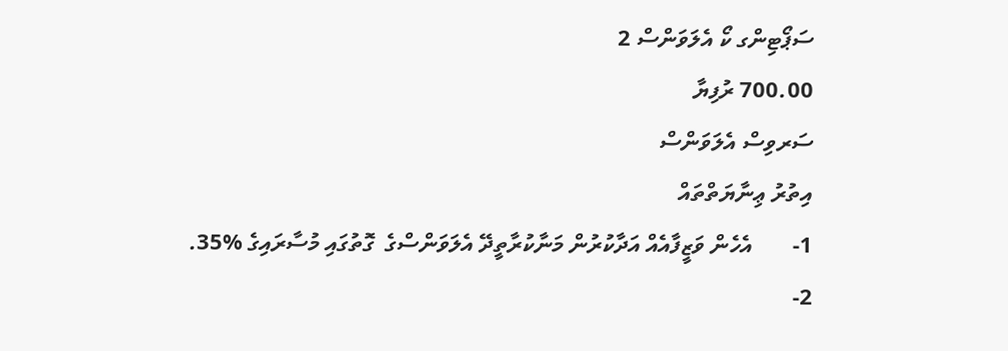ސަޕޯޓިންގ ކޯ އެލަވަންސް 2
700.00 ރުފިޔާ
ސަރވިސް އެލަވަންސް
އިތުރު ޢިނާޔަތްތައް
1-       އެހެން ވަޒީފާއެއް އަދާކުރުން މަނާކުރާތީދޭ އެލަވަންސްގެ  ގޮތުގައި މުސާރައިގެ %35.
2-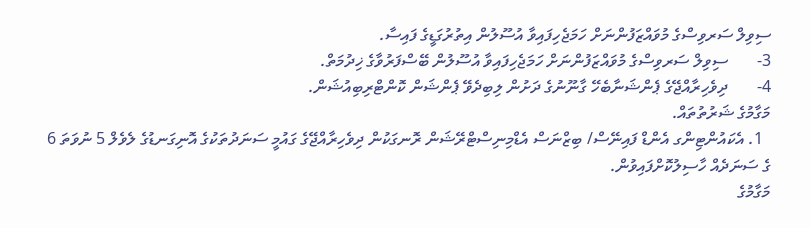ސިވިލް ސަރވިސްގެ މުވައްޒަފުންނަށް ހަމަޖެހިފައިވާ އުސޫލުން އިތުރުގަޑީގެ ފައިސާ.
3-       ސިވިލް ސަރވިސްގެ މުވައްޒަފުންނަށް ހަމަޖެހިފައިވާ އުސޫލުން ބޭސްފަރުވާގެ ޚިދުމަތް.
4-       ދިވެހިރާއްޖޭގެ ޕެންޝަނާބެހޭ ގާނޫނުގެ ދަށުން ލިބިދެވޭ ޕެންޝަން ކޮންޓްރިބިއުޝަން.
މަގާމުގެ ޝަރުތުތައް.
  1. އެކައުންޓިންގ އެންޑް ފައިނޭސް/ ބިޒްނަސް އެޑްމިނިސްޓްރޭޝަން ރޮނގަކުން ދިވެހިރާއްޖޭގެ ގައުމީ ސަނަދުތަކުގެ އޮނިގަނޑުގެ ލެވެލް 5 ނުވަތަ 6 ގެ ސަނަދެއް ހާސިލުކޮށްފައިވުން.
މަގާމުގެ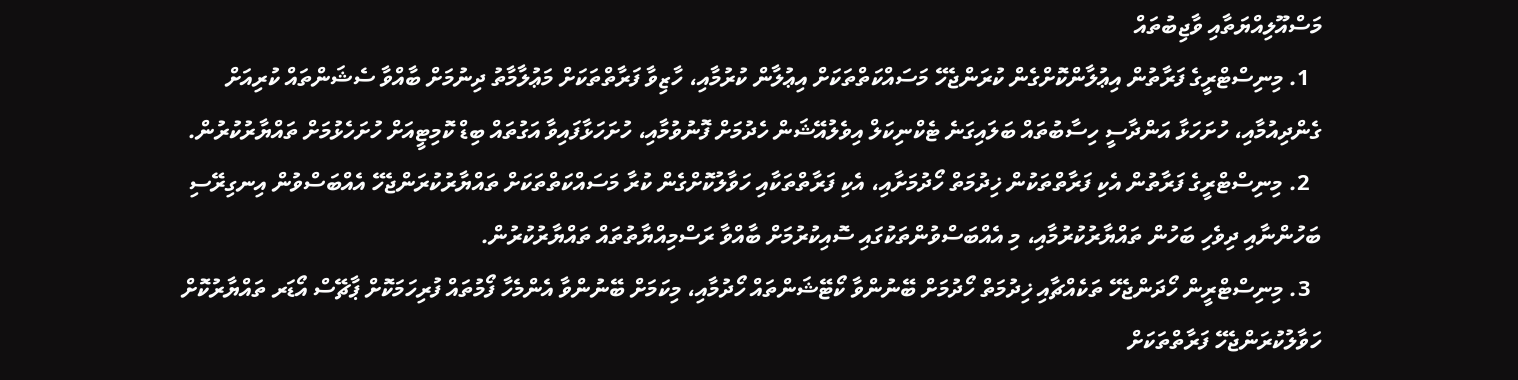މަސްއޫލިއްޔަތާއި ވާޖިބުތައް
  1. މިނިސްޓްރީގެ ފަރާތުން އިޢުލާންކޮށްގެން ކުރަންޖެހޭ މަސައްކަތްތަކަށް އިޢުލާން ކުރުމާއި، ހާޒިވާ ފަރާތްތަކަށް މަޢުލާމާތު ދިނުމަށް ބާއްވާ ސެޝަންތައް ކުރިއަށް ގެންދިއުމާއި، ހުށަހަޅާ އަންދާސީ ހިސާބުތައް ބަލައިގަނެ ޓެކްނިކަލް އިވެލުއޭޝަން ހެދުމަށް ފޮނުވުމާއި، ހުށަހަޅާފައިވާ އަގުތައް ބިޑް ކޮމިޓީއަށް ހުށަހެޅުމަށް ތައްޔާރުކުރުން.
  2. މިނިސްޓްރީގެ ފަރާތުން އެކި ފަރާތްތަކުން ޚިދުމަތް ހޯދުމަށާއި، އެކި ފަރާތްތަކާއި ހަވާލުކޮށްގެން ކުރާ މަސައްކަތްތަކަށް ތައްޔާރުކުރަންޖެހޭ އެއްބަސްވުން އިނގިރޭސި ބަހުންނާއި ދިވެހި ބަހުން ތައްޔާރުކުރުމާއި، މި އެއްބަސްވުންތަކުގައި ސޮއިކުރުމަށް ބާއްވާ ރަސްމިއްޔާތުތައް ތައްޔާރުކުރުން.
  3. މިނިސްޓްރީން ހޯދަންޖެހޭ ތަކެއްޗާއި ޚިދުމަތް ހޯދުމަށް ބޭނުންވާ ކޯޓޭޝަންތައް ހޯދުމާއި، މިކަމަށް ބޭނުންވާ އެންމެހާ ފޯމުތައް ފުރިހަމަކޮށް ޕާޗޭސް އޯޑަރ ތައްޔާރުކޮށް ހަވާލުކުރަންޖެހޭ ފަރާތްތަކަށް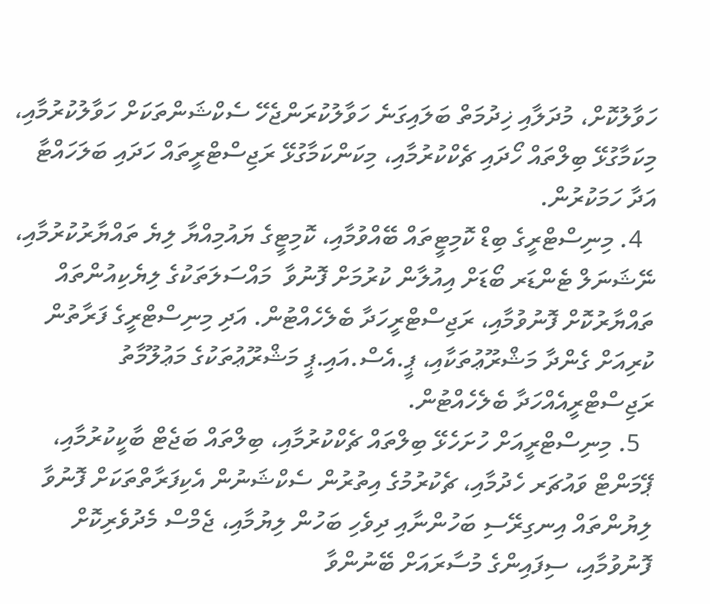ހަވާލުކޮށް، މުދަލާއި ޚިދުމަތް ބަލައިގަނެ ހަވާލުކުރަންޖެހޭ ސެކްޝަންތަކަށް ހަވާލުކުރުމާއި، މިކަމާގުޅޭ ބިލްތައް ހޯދައި ޗެކްކުރުމާއި، މިކަންކަމާގުޅޭ ރަޖިސްޓްރީތައް ހަދައި ބަލަހައްޓާ އަދާ ހަމަކުރުން.
  4. މިނިސްޓްރީގެ ބިޑް ކޮމިޓީތައް ބޭއްވުމާއި، ކޮމިޓީގެ ޔައުމިއްޔާ ލިޔެ ތައްޔާރުކުރުމާއި، ނޭޝަނަލް ޓެންޑަރ ބޯޑަށް އިއުލާން ކުރުމަށް ފޮނުވާ  މައްސަލަތަކުގެ ލިޔެކިއުންތައް ތައްޔާރުކޮށް ފޮނުވުމާއި، ރަޖިސްޓްރީހަދާ ބެލެހެއްޓުން. އަދި މިނިސްޓްރީގެ ފަރާތުން ކުރިއަށް ގެންދާ މަޝްރޫޢުތަކާއި، ޕީ.އެސް.އައި.ޕީ މަޝްރޫޢުތަކުގެ މަޢުލޫމާތު ރަޖިސްޓްރީއެއްހަދާ ބެލެހެއްޓުން.
  5. މިނިސްޓްރީއަށް ހުށަހެޅޭ ބިލްތައް ޗެކްކުރުމާއި، ބިލްތައް ބަޖެޓް ބާކީކުރުމާއި، ޕޭމަންޓް ވައުޗަރ ހެދުމާއި، ޗެކުރުމުގެ އިތުރުން ސެކްޝަނުން އެކިފަރާތްތަކަށް ފޮނުވާ ލިޔުންތައް އިނގިރޭސި ބަހުންނާއި ދިވެހި ބަހުން ލިޔުމާއި، ޖެމްސް މެދުވެރިކޮށް ފޮނުވުމާއި، ސިފައިންގެ މުސާރައަށް ބޭނުންވާ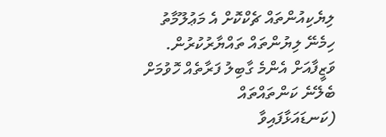ލިޔެކިއުންތައް ޗެކްކޮށް އެ މަޢުލޫމާތު ހިމެނޭ ލިޔުންތައް ތައްޔާރުކުރުން.
ވަޒީފާއަށް އެންމެ ގާބިލު ފަރާތެއް ހޮވުމަށް ބެލޭނެ ކަންތައްތައް
(ކަނޑައަޅާފައިވާ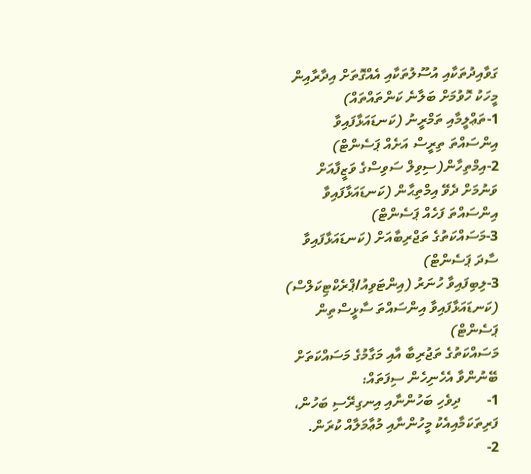ގަވާއިދުތަކާއި އުސޫލުތަކާއި އެއްގޮތަށް އިދާރާއިން މީހަކު ހޮވުމަށް ބަލާނެ ކަންތައްތައް)
1-ތަޢްލީމާއި ތަމްރީނު (ކަނޑައަޅާފައިވާ އިންސައްތަ ތިރީސް އަށެއް ޕަސެންޓް)
2-އިމްތިހާން(ސިވިލް ސަވިސްގެ ވަޒީފާއަށް ވަނުމަށް ދެވޭ އިމްތިޙާން (ކަނޑައަޅާފައިވާ އިންސައްތަ ފަހެއް ޕަސެންޓް)
3-މަސައްކަތުގެ ތަޖްރިބާއަށް (ކަނޑައަޅާފައިވާ ސާދަ ޕަސެންޓް)
3-ލިބިފައިވާ ހުނަރު (އިންޓަވިއު/ޕްރެކްޓިކަލްސް) (ކަނޑައަޅާފައިވާ އިންސައްތަ ސާޅީސްތިން ޕަސެންޓް)
މަސައްކަތުގެ ތަޖުރިބާ އާއި މަގާމުގެ މަސައްކަތަށް ބޭނުންވާ އެހެނިހެން ސިފަތައް:
1-       ދިވެހި ބަހުންނާއި އިނގިރޭސި ބަހުން، ފަރިތަކަމާއިއެކު މީހުންނާއި މުޢާމަލާއް ކުރަން.
2-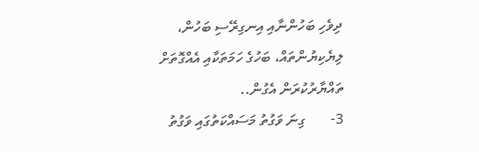ދިވެހި ބަހުންނާއި އިނގިރޭސި ބަހުން، ލިޔެކިޔުންތައް، ބަހުގެ ހަމަތަކާއި އެއްގޮތަށް ތައްޔާރުކުރަން އެގުން..
3-       ގިނަ ވަގުތު މަސައްކަތުގައި ވަގުތު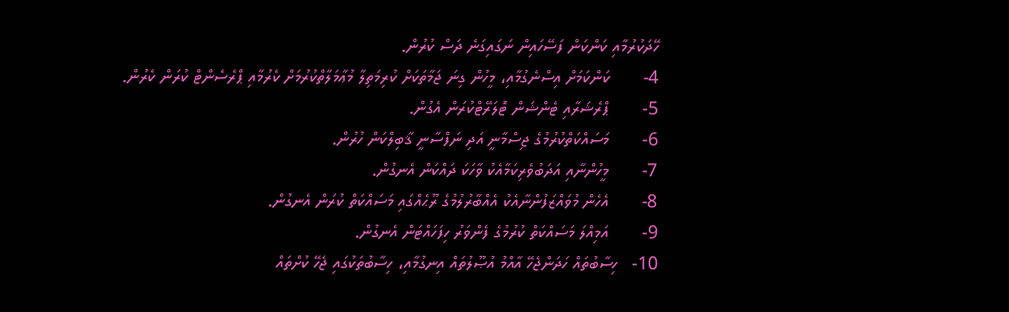ހޭދަކުރުމާއި ކަންކަން ފަސޭހައިން ނަގައިގަނެ ދަސް ކުރުން.
4-       ކަންކަމަށް އިސްނެގުމާއި، މީހުން ގިނަ ޖަމާތަކަށް ކުރިމަތިލާ މުޢާމަލާތްކުރުމަށް ކެރުމާއި ޕްރެސެންޓް ކުރަން ކެރުން.
5-       ޕްރެޝަރާއި ޓެންޝަން ޓޮލަރޭޓްކުރަން އެގުން.
6-       މަސައްކަތްކުރުމުގެ ޖިސްމާނީ އަދި ނަފްސާނީ ޤާބިލްކަން ހުރުން.
7-       މީހުންނާއި އަދަބުވެރިކަމާއެކު ވާހަކަ ދައްކަން އެނގުން.
8-       އެހެން މުވައްޒަފުންނާއެކު އެއްބާރުލުމުގެ ރޫޙެއްގައި މަސައްކަތް ކުރަން އެނގުން.
9-       އަމިއްލަ މަސައްކަތް ކުރުމުގެ ފެންވަރު ހިފަހައްޓަން އެނގުން.
10-   ހިސާބުތައް ހަދަންޖެހޭ އާއްމު އުޞޫލުތައް އިނގުމާއި، ހިސާބުތަކުގައި ޖެހޭ ކުށްތައް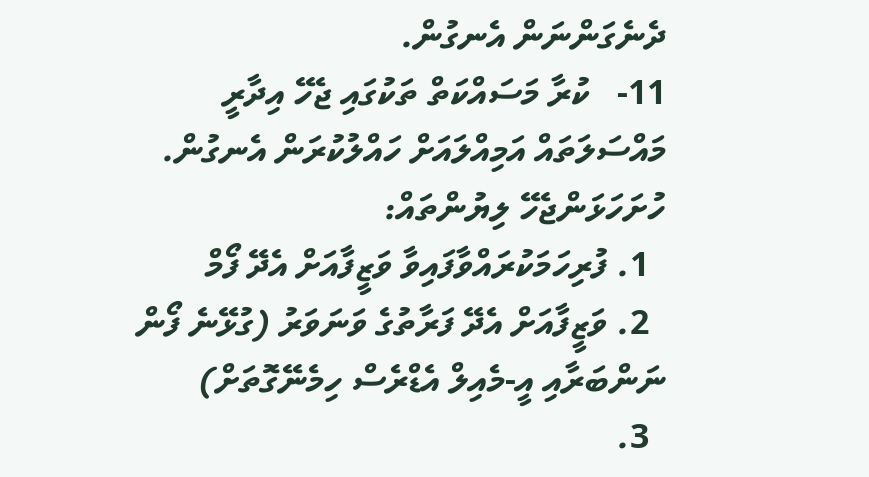ދެނެގަންނަން އެނގުން.
11-   ކުރާ މަސައްކަތް ތަކުގައި ޖެހޭ އިދާރީ މައްސަލަތައް އަމިއްލައަށް ހައްލުކުރަން އެނގުން.
ހުށަހަޅަންޖެހޭ ލިޔުންތައް:
  1. ފުރިހަމަކުރައްވާފައިވާ ވަޒީފާއަށް އެދޭ ފޯމް
  2. ވަޒީފާއަށް އެދޭ ފަރާތުގެ ވަނަވަރު (ގުޅޭނެ ފޯން ނަންބަރާއި އީ-މެއިލް އެޑްރެސް ހިމެނޭގޮތަށް)
  3.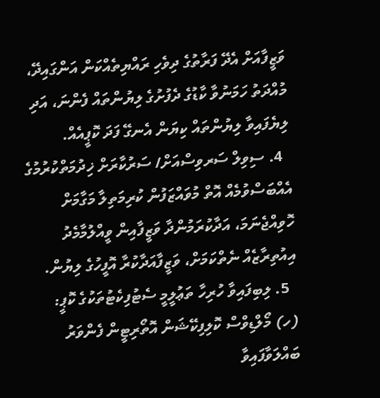ވަޒީފާއަށް އެދޭ ފަރާތުގެ ދިވެހި ރައްޔިތެއްކަން އަންގައިދޭ، މުއްދަތު ހަމަނުވާ ކާޑުގެ ދެފުށުގެ ލިޔުންތައް ފެންނަ، އަދި ލިޔެފައިވާ ލިޔުންތައް ކިޔަން އެނގޭ ފަދަ ކޮޕީއެއް.
  4. ސިވިލް ސަރވިސްއަށް/ ސަރުކާރަށް ޚިދުމަތްކުރުމުގެ އެއްބަސްވުމެއް އޮތް މުވައްޒަފުން ކުރިމަތިލާ މަގާމަށް ހޮވިއްޖެނަމަ، އަދާކުރަމުންދާ ވަޒީފާއިން ވީއްލުމާމެދު އިއުތިރާޒެއް ނެތްކަމަށް، ވަޒީފާއަދާކުރާ އޮފީހުގެ ލިޔުން.
  5. ލިބިފައިވާ ހުރިހާ ތަޢުލީމީ ސެޓުފިކެޓުތަކުގެ ކޮޕީ:
(ހ) މޯލްޑިވްސް ކޮލިފިކޭޝަން އޮތޯރިޓީން ފެންވަރު ބައްލަވާފައިވާ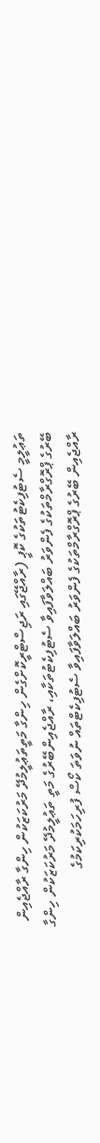ތަޢުލީމީ ސެޓުފިކެޓުތަކުގެ ކޮޕީ (ރާއްޖޭގައި ރަޖިސްޓްރީކޮށްގެން ހިންގާ މަތީތަޢުލީމުދޭ މަރުކަޒަކުން ހިންގާ ރާއްޖެއިން ބޭރުގެ ޕްރޮގްރާމްތަކުގެ ފެންވަރު ބައްލަވާފައިވާ ސެޓުފިކެޓުތަކާއި، ރާއްޖެއިންބޭރުގެ މަތީ ތަޢުލީމުދޭ މަރުކަޒަކުން ހިންގާ ރާއްޖެއިން ބޭރުގެ ޕްރޮގްރާމްތަކުގެ ފެންވަރު ބައްލަވާފައިވާ ސެޓުފިކެޓްތައް ނުވަތަ ކޯސް ފުރިހަމަކުރިކަމުގެ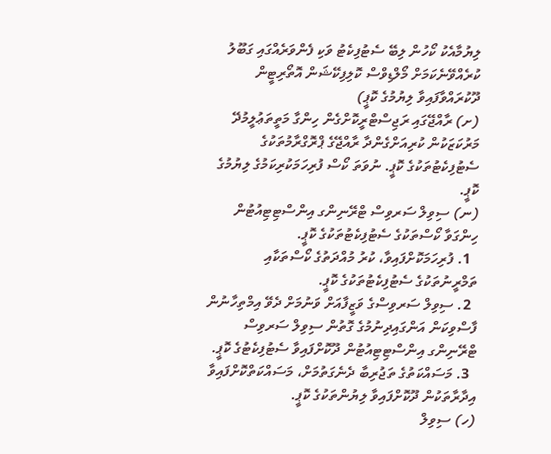ލިޔުމާއެކު ކޯހުން ލިބޭ ސެޓުފިކެޓު ވަކި ފެންވަރެއްގައި ގަބޫލު ކުރެއްވޭނެކަމަށް މޯލްޑިވްސް ކޮލިފިކޭޝަން އޮތޯރިޓީން ދޫކުރައްވާފައިވާ ލިޔުމުގެ ކޮޕީ)
(ށ) ރާއްޖޭގައި ރަޖިސްޓްރީކޮށްގެން ހިންގާ މަތީތަޢުލީމުދޭ މަރުކަޒަކުން ކުރިއަށްގެންދާ ރާއްޖޭގެ ޕްރޮގްރާމުތަކުގެ ސެޓުފިކެޓުތަކުގެ ކޮޕީ. ނުވަތަ ކޯސް ފުރިހަމަކުރިކަމުގެ ލިޔުމުގެ ކޮޕީ.
(ނ) ސިވިލް ސަރވިސް ޓްރޭނިންގ އިންސްޓިޓިއުޓުން ހިންގަވާ ކޯސްތަކުގެ ސެޓުފިކެޓުތަކުގެ ކޮޕީ.
  1. ފުރިހަމަކޮށްފައިވާ، ކުރު މުއްދަތުގެ ކޯސްތަކާއި ތަމްރީނުތަކުގެ ސެޓުފިކެޓުތަކުގެ ކޮޕީ.
  2. ސިވިލް ސަރވިސްގެ ވަޒީފާއަށް ވަނުމަށް ދެވޭ އިމްތިހާނުން ފާސްވިކަން އަންގައިދިނުމުގެ ގޮތުން ސިވިލް ސަރވިސް ޓްރޭނިންގ އިންސްޓިޓިއުޓުން ދޫކޮށްފައިވާ ސެޓުފިކެޓުގެ ކޮޕީ.
  3. މަސައްކަތުގެ ތަޖުރިބާ ދެނެގަތުމަށް، މަސައްކަތްކޮށްފައިވާ އިދާރާތަކުން ދޫކޮށްފައިވާ ލިޔުންތަކުގެ ކޮޕީ.
(ހ) ސިވިލް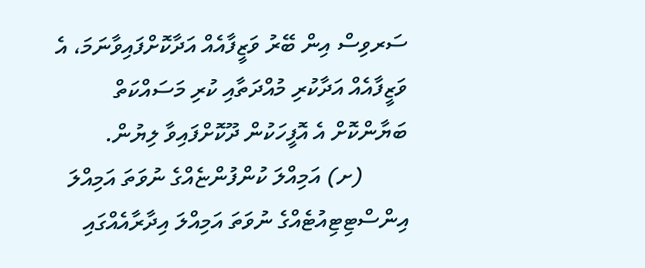ސަރވިސް އިން ބޭރު ވަޒީފާއެއް އަދާކޮށްފައިވާނަމަ، އެ ވަޒީފާއެއް އަދާކުރި މުއްދަތާއި ކުރި މަސައްކަތް ބަޔާންކޮށް އެ އޮފީހަކުން ދޫކޮށްފައިވާ ލިޔުން.
        (ށ) އަމިއްލަ ކުންފުންޏެއްގެ ނުވަތަ އަމިއްލަ އިންސްޓިޓިއުޓެއްގެ ނުވަތަ އަމިއްލަ އިދާރާއެއްގައި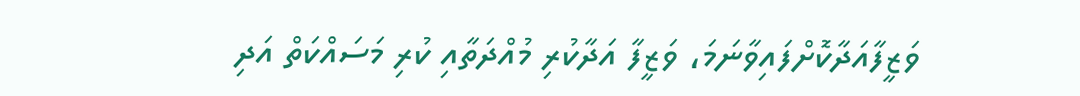ވަޒީފާއަދާކޮށްފައިވާނަމަ، ވަޒީފާ އަދާކުރި މުއްދަތާއި ކުރި މަސައްކަތް އަދި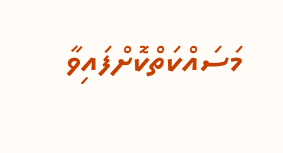މަސައްކަތްކޮށްފައިވާ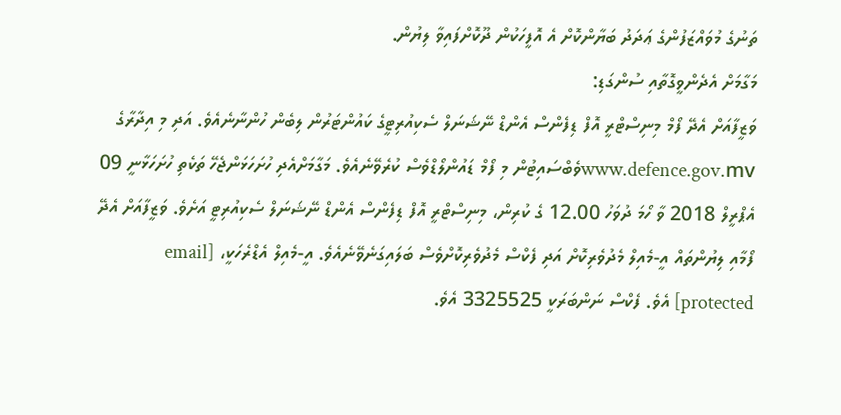ތަނުގެ މުވައްޒަފުންގެ ޢަދަދު ބަޔާންކޮށް އެ އޮފީހަކުން ދޫކޮށްފައިވާ ލިޔުން.
މަގާމަށް އެދެންވީގޮތާއި ސުންގަޑި:
ވަޒީފާއަށް އެދޭ ފޯމް މިނިސްޓްރީ އޮފް ޑިފެންސް އެންޑް ނޭޝަނަލް ސެކިއުރިޓީގެ ކައުންޓަރުން ލިބެން ހުންނާނެއެވެ. އަދި މި އިދާރާގެ www.defence.gov.mvވެބްސައިޓުން މި ފޯމް ޑައުންލޯޑްވެސް ކުރެވޭނެއެވެ. މަގާމަށްއެދި ހުށަހަޅަންޖެހޭ ތަކެތި ހުށަހަޅާނީ 09 އެޕްރީލް 2018 ވާ ހޯމަ ދުވަހު 12.00 ގެ ކުރިން، މިނިސްޓްރީ އޮފް ޑިފެންސް އެންޑް ނޭޝަނަލް ސެކިއުރިޓީ އަށެވެ. ވަޒީފާއަށް އެދޭ ފޯމާއި ލިޔުންތައް އީ-މެއިލް މެދުވެރިކޮށް އަދި ފެކްސް މެދުވެރިކޮށްވެސް ބަލައިގަނެވޭނެއެވެ. އީ-މެއިލް އެޑްރެހަކީ، [email protected] އެވެ. ފެކްސް ނަންބަރަކީ 3325525 އެވެ.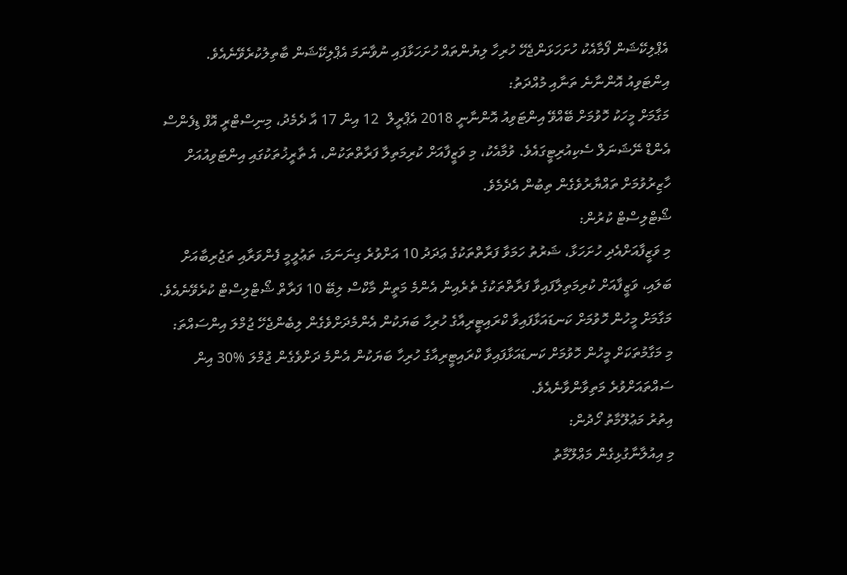އެޕްލިކޭޝަން ފޯމާއެކު ހުށަހަޅަންޖެހޭ ހުރިހާ ލިޔުންތައް ހުށަހަޅާފައި ނުވާނަމަ އެޕްލިކޭޝަން ބާތިލުކުރެވޭނެއެވެ.
އިންޓަވިއު އޮންނާނެ ތަނާއި މުއްދަތު:
މަގާމަށް މީހަކު ހޮވުމަށް ބޭއްވޭ އިންޓަވިއު އޮންނާނީ 2018 އެޕްރީލް  12 އިން 17 އާ ދެމެދު، މިނިސްޓްރީ އޮފް ޑިފެންސް އެންޑް ނޭޝަނަލް ސެކިއުރިޓީގައެވެ. ވުމާއެކު، މި ވަޒީފާއަށް ކުރިމަތިލާ ފަރާތްތަކުން، އެ ތާރީޚުތަކުގައި އިންޓަވިއުއަށް ހާޒިރުވުމަށް ތައްޔާރުވެގެން ތިބުން އެދެމެވެ.
ޝޯޓްލިސްޓް ކުރުން:
މި ވަޒީފާއަށްއެދި ހުށަހަޅާ، ޝަރުތު ހަމަވާ ފަރާތްތަކުގެ ޢަދަދު 10 އަށްވުރެ ގިނަނަމަ، ތަޢުލީމީ ފެންވަރާއި ތަޖުރިބާއަށް ބަލައި، ވަޒީފާއަށް ކުރިމަތިލާފައިވާ ފަރާތްތަކުގެ ތެރެއިން އެންމެ މަތީން މާކްސް ލިބޭ 10 ފަރާތް ޝޯޓްލިސްޓް ކުރެވޭނެއެވެ.
މަގާމަށް މީހުން ހޮވުމަށް ކަނޑައަޅާފައިވާ ކްރައިޓީރިއާގެ ހުރިހާ ބަޔަކުން އެންމެދަށްވެގެން ލިބެންޖެހޭ ޖުމްލަ އިންސައްތަ:
މި މަގާމުތަކަށް މީހުން ހޮވުމަށް ކަނޑައަޅާފައިވާ ކްރައިޓީރިއާގެ ހުރިހާ ބަޔަކުން އެންމެ ދަށްވެގެން ޖުމްލަ %30 އިން ސައްތައަށްވުރެ މަތިވާންވާނެއެވެ.
އިތުރު މަޢުލޫމާތު ހޯދުން:
މި އިއުލާނާގުޅިގެން މަޢްލޫމާތު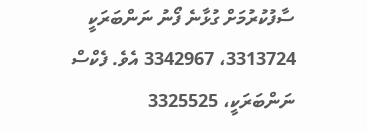ސާފުކުރުމަށް ގުޅާނެ ފޯނު ނަންބަރަކީ 3313724، 3342967 އެވެ. ފެކްސް ނަންބަރަކީ، 3325525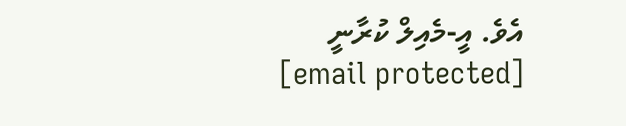އެވެ. އީ-މެއިލް ކުރާނީ [email protected]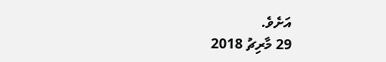އަށެވެ.
29 މާރިޗު 2018